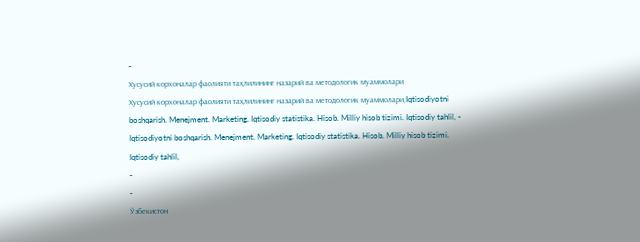-
Хусусий корхоналар фаолияти таҳлилининг назарий ва методологик муаммолари
Хусусий корхоналар фаолияти таҳлилининг назарий ва методологик муаммолари,Iqtisodiyotni boshqarish. Menejment. Marketing. Iqtisodiy statistika. Hisob. Milliy hisob tizimi. Iqtisodiy tahlil, -
Iqtisodiyotni boshqarish. Menejment. Marketing. Iqtisodiy statistika. Hisob. Milliy hisob tizimi. Iqtisodiy tahlil,
-
-
Ўзбекистон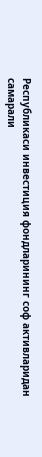Республикаси инвестиция фондларининг соф активларидан самарали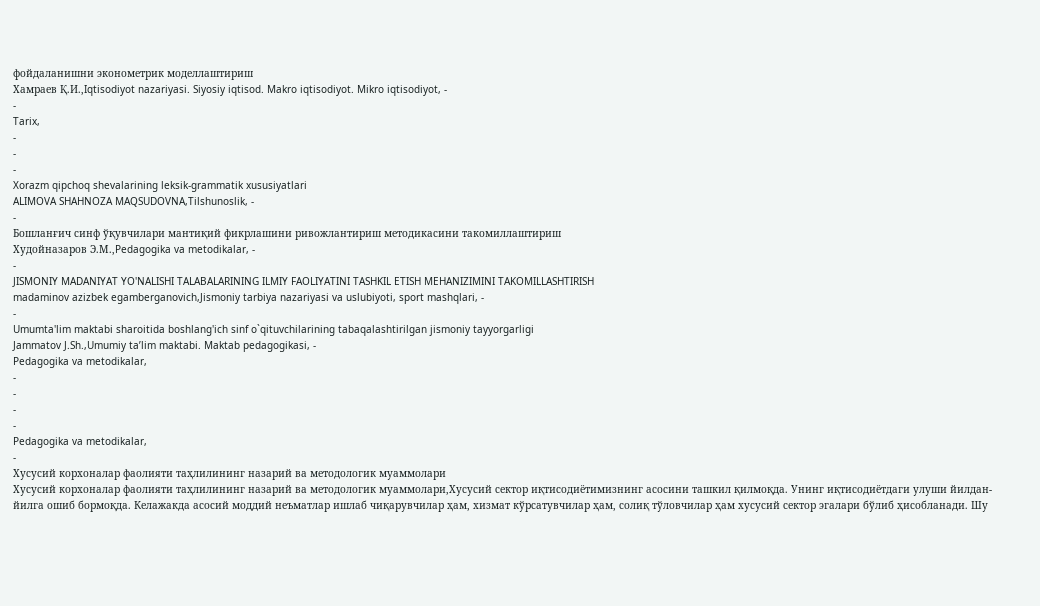фойдаланишни эконометрик моделлаштириш
Хамраев Қ.И.,Iqtisodiyot nazariyasi. Siyosiy iqtisod. Makro iqtisodiyot. Mikro iqtisodiyot, -
-
Tarix,
-
-
-
Xorazm qipchoq shevalarining leksik-grammatik xususiyatlari
ALIMOVA SHAHNOZA MAQSUDOVNA,Tilshunoslik, -
-
Бошланғич синф ўқувчилари мантиқий фикрлашини ривожлантириш методикасини такомиллаштириш
Худойназаров Э.М.,Pedagogika va metodikalar, -
-
JISMONIY MADANIYAT YO'NALISHI TALABALARINING ILMIY FAOLIYATINI TASHKIL ETISH MEHANIZIMINI TAKOMILLASHTIRISH
madaminov azizbek egamberganovich,Jismoniy tarbiya nazariyasi va uslubiyoti, sport mashqlari, -
-
Umumta'lim maktabi sharoitida boshlang'ich sinf o`qituvchilarining tabaqalashtirilgan jismoniy tayyorgarligi
Jammatov J.Sh.,Umumiy ta’lim maktabi. Maktab pedagogikasi, -
Pedagogika va metodikalar,
-
-
-
-
Pedagogika va metodikalar,
-
Хусусий корхоналар фаолияти таҳлилининг назарий ва методологик муаммолари
Хусусий корхоналар фаолияти таҳлилининг назарий ва методологик муаммолари,Хусусий сектор иқтисодиётимизнинг асосини ташкил қилмоқда. Унинг иқтисодиётдаги улуши йилдан-йилга ошиб бормоқда. Келажакда асосий моддий неъматлар ишлаб чиқарувчилар ҳам, хизмат кўрсатувчилар ҳам, солиқ тўловчилар ҳам хусусий сектор эгалари бўлиб ҳисобланади. Шу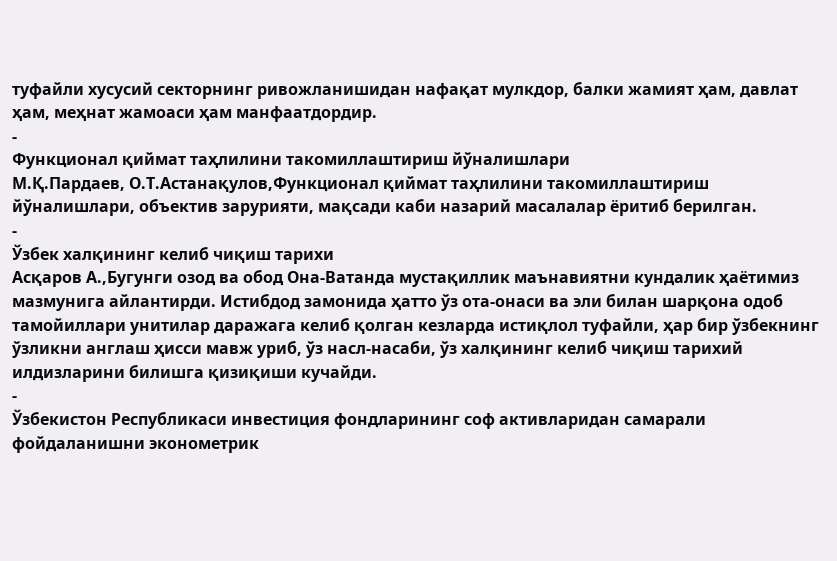туфайли хусусий секторнинг ривожланишидан нафақат мулкдор, балки жамият ҳам, давлат ҳам, меҳнат жамоаси ҳам манфаатдордир.
-
Функционал қиймат таҳлилини такомиллаштириш йўналишлари
М.Қ.Пардаев, О.Т.Астанақулов,Функционал қиймат таҳлилини такомиллаштириш йўналишлари, объектив зарурияти, мақсади каби назарий масалалар ёритиб берилган.
-
Ўзбек халқининг келиб чиқиш тарихи
Асқаров А.,Бугунги озод ва обод Она-Ватанда мустақиллик маънавиятни кундалик ҳаётимиз мазмунига айлантирди. Истибдод замонида ҳатто ўз ота-онаси ва эли билан шарқона одоб тамойиллари унитилар даражага келиб қолган кезларда истиқлол туфайли, ҳар бир ўзбекнинг ўзликни англаш ҳисси мавж уриб, ўз насл-насаби, ўз халқининг келиб чиқиш тарихий илдизларини билишга қизиқиши кучайди.
-
Ўзбекистон Республикаси инвестиция фондларининг соф активларидан самарали фойдаланишни эконометрик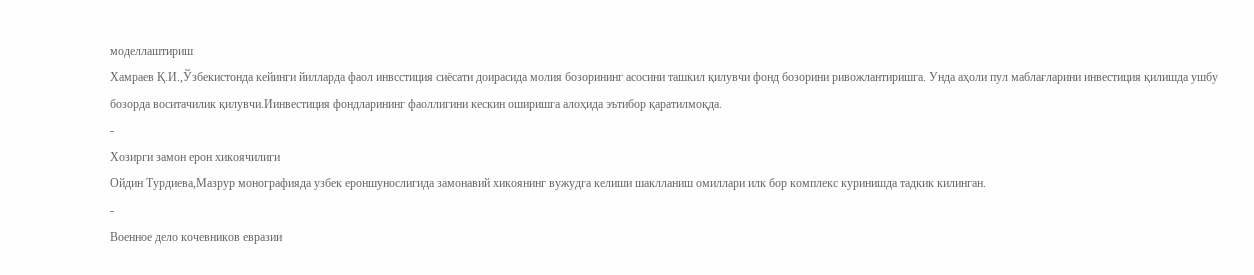моделлаштириш
Хамраев Қ.И.,Ўзбекистонда кейинги йилларда фаол инвсстиция сиёсати доирасида молия бозорининг асосини ташкил қилувчи фонд бозорини ривожлантиришга. Унда аҳоли пул маблағларини инвестиция қилишда ушбу бозорда воситачилик қилувчи.Иинвестиция фондларининг фаоллигини кескин оширишга алоҳида эътибор қаратилмоқда.
-
Хозирги замон ерон хикоячилиги
Ойдин Турдиева,Мазрур монографияда узбек ероншунослигида замонавий хикоянинг вужудга келиши шаклланиш омиллари илк бор комплекс куринишда тадкик килинган.
-
Военное дело кочевников евразии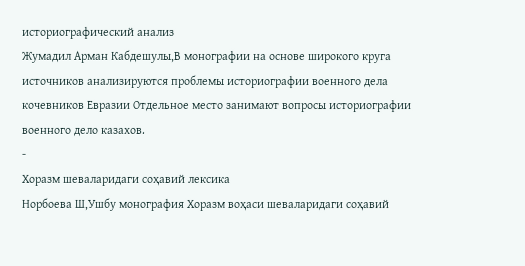историографический анализ
Жумадил Арман Кабдешулы,В монографии на основе широкого круга источников анализируются проблемы историографии военного дела кочевников Евразии Отдельное место занимают вопросы историографии военного дело казахов.
-
Хоразм шеваларидаги соҳавий лексика
Норбоева Ш,Ушбу монография Хоразм воҳаси шеваларидаги соҳавий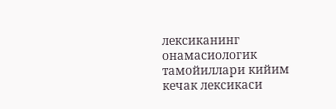лексиканинг онамасиологик тамойиллари кийим кечак лексикаси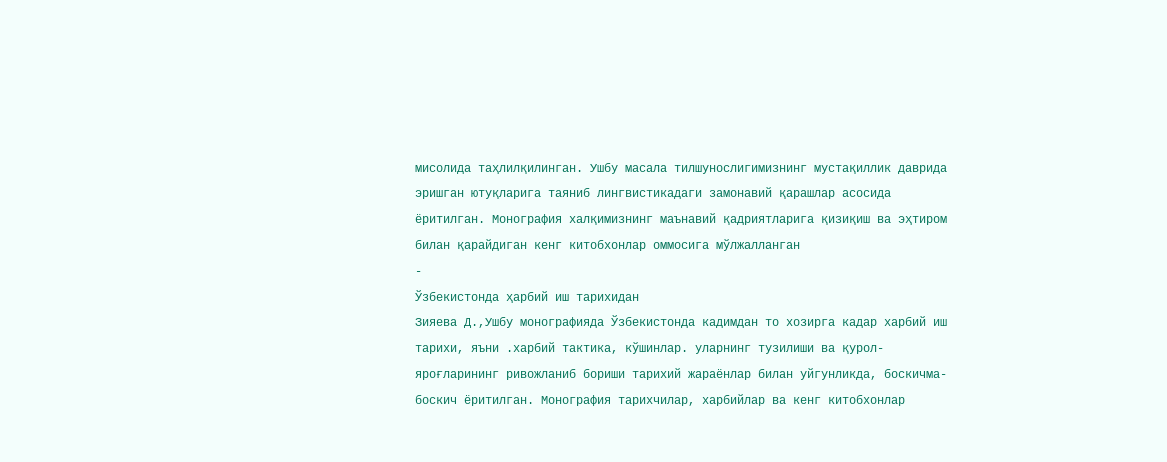мисолида таҳлилқилинган. Ушбу масала тилшунослигимизнинг мустақиллик даврида эришган ютуқларига таяниб лингвистикадаги замонавий қарашлар асосида ёритилган. Монография халқимизнинг маънавий қадриятларига қизиқиш ва эҳтиром билан қарайдиган кенг китобхонлар оммосига мўлжалланган
-
Ўзбекистонда ҳарбий иш тарихидан
Зияева Д.,Ушбу монографияда Ўзбекистонда кадимдан то хозирга кадар харбий иш тарихи, яъни .харбий тактика, кўшинлар. уларнинг тузилиши ва қурол-яроғларининг ривожланиб бориши тарихий жараёнлар билан уйгунликда, боскичма-боскич ёритилган. Монография тарихчилар, харбийлар ва кенг китобхонлар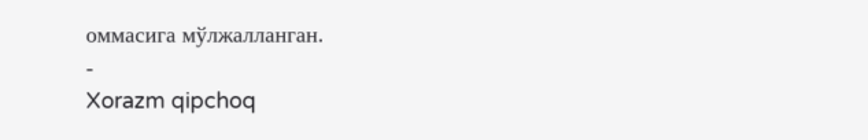оммасига мўлжалланган.
-
Xorazm qipchoq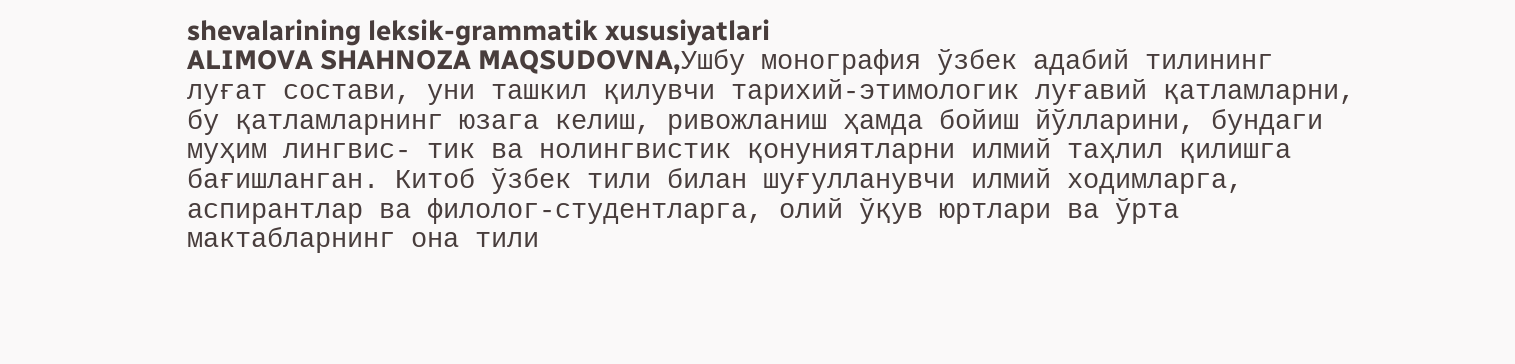shevalarining leksik-grammatik xususiyatlari
ALIMOVA SHAHNOZA MAQSUDOVNA,Ушбу монография ўзбек адабий тилининг луғат состави, уни ташкил қилувчи тарихий-этимологик луғавий қатламларни, бу қатламларнинг юзага келиш, ривожланиш ҳамда бойиш йўлларини, бундаги муҳим лингвис- тик ва нолингвистик қонуниятларни илмий таҳлил қилишга бағишланган. Китоб ўзбек тили билан шуғулланувчи илмий ходимларга, аспирантлар ва филолог-студентларга, олий ўқув юртлари ва ўрта мактабларнинг она тили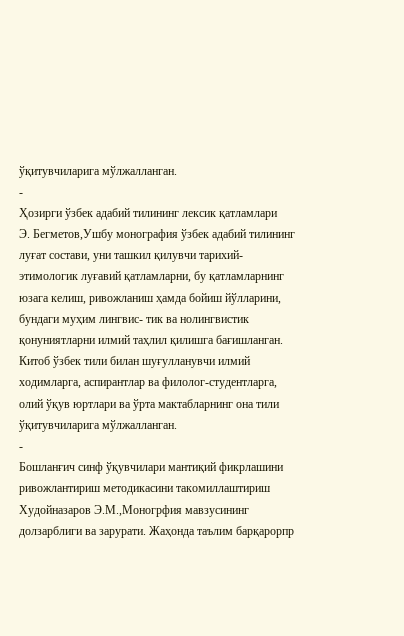ўқитувчиларига мўлжалланган.
-
Ҳозирги ўзбек адабий тилининг лексик қатламлари
Э. Бегметов,Ушбу монография ўзбек адабий тилининг луғат состави, уни ташкил қилувчи тарихий-этимологик луғавий қатламларни, бу қатламларнинг юзага келиш, ривожланиш ҳамда бойиш йўлларини, бундаги муҳим лингвис- тик ва нолингвистик қонуниятларни илмий таҳлил қилишга бағишланган. Китоб ўзбек тили билан шуғулланувчи илмий ходимларга, аспирантлар ва филолог-студентларга, олий ўқув юртлари ва ўрта мактабларнинг она тили ўқитувчиларига мўлжалланган.
-
Бошланғич синф ўқувчилари мантиқий фикрлашини ривожлантириш методикасини такомиллаштириш
Худойназаров Э.М.,Моногрфия мавзусининг долзарблиги ва зарурати. Жаҳонда таълим барқарорпр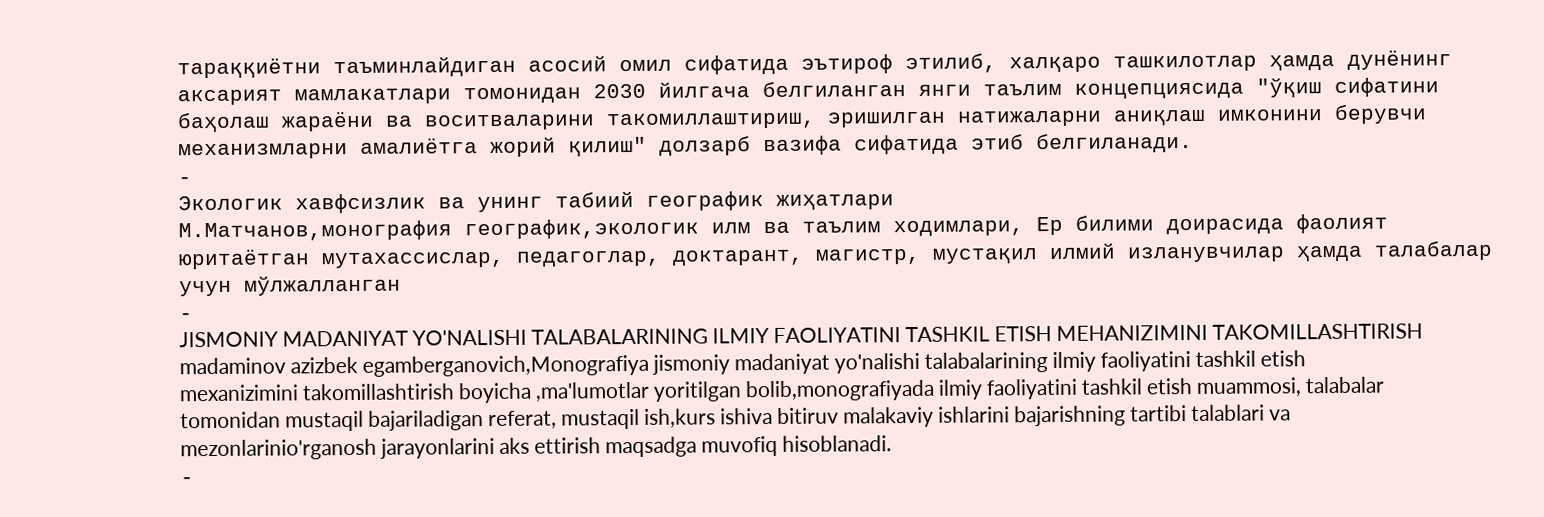тараққиётни таъминлайдиган асосий омил сифатида эътироф этилиб, халқаро ташкилотлар ҳамда дунёнинг аксарият мамлакатлари томонидан 2030 йилгача белгиланган янги таълим концепциясида "ўқиш сифатини баҳолаш жараёни ва воситваларини такомиллаштириш, эришилган натижаларни аниқлаш имконини берувчи механизмларни амалиётга жорий қилиш" долзарб вазифа сифатида этиб белгиланади.
-
Экологик хавфсизлик ва унинг табиий географик жиҳатлари
М.Матчанов,монография географик,экологик илм ва таълим ходимлари, Ер билими доирасида фаолият юритаётган мутахассислар, педагоглар, доктарант, магистр, мустақил илмий изланувчилар ҳамда талабалар учун мўлжалланган
-
JISMONIY MADANIYAT YO'NALISHI TALABALARINING ILMIY FAOLIYATINI TASHKIL ETISH MEHANIZIMINI TAKOMILLASHTIRISH
madaminov azizbek egamberganovich,Monografiya jismoniy madaniyat yo'nalishi talabalarining ilmiy faoliyatini tashkil etish mexanizimini takomillashtirish boyicha ,ma'lumotlar yoritilgan bolib,monografiyada ilmiy faoliyatini tashkil etish muammosi, talabalar tomonidan mustaqil bajariladigan referat, mustaqil ish,kurs ishiva bitiruv malakaviy ishlarini bajarishning tartibi talablari va mezonlarinio'rganosh jarayonlarini aks ettirish maqsadga muvofiq hisoblanadi.
-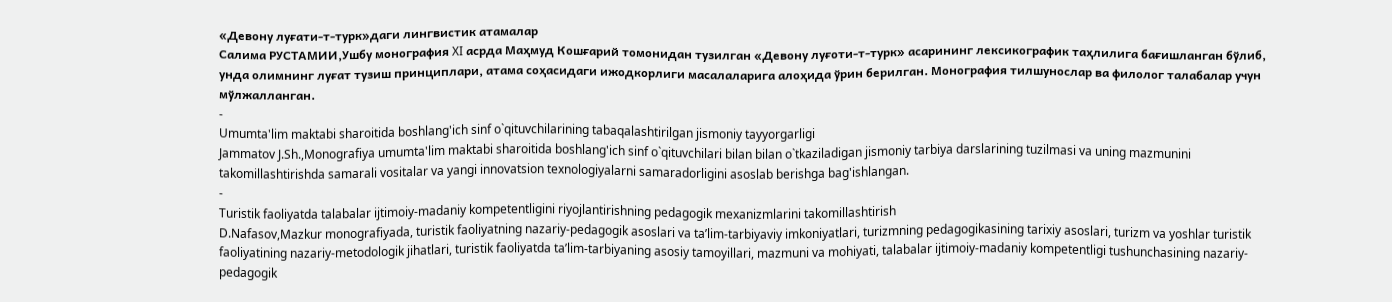«Девону луғати-т-турк»даги лингвистик атамалар
Салима РУСТАМИИ,Ушбу монография XI асрда Маҳмуд Кошғарий томонидан тузилган «Девону луғоти-т-турк» асарининг лексикографик таҳлилига бағишланган бўлиб, унда олимнинг луғат тузиш принциплари, атама соҳасидаги ижодкорлиги масалаларига алоҳида ўрин берилган. Монография тилшунослар ва филолог талабалар учун мўлжалланган.
-
Umumta'lim maktabi sharoitida boshlang'ich sinf o`qituvchilarining tabaqalashtirilgan jismoniy tayyorgarligi
Jammatov J.Sh.,Monografiya umumta'lim maktabi sharoitida boshlang'ich sinf o`qituvchilari bilan bilan o`tkaziladigan jismoniy tarbiya darslarining tuzilmasi va uning mazmunini takomillashtirishda samarali vositalar va yangi innovatsion texnologiyalarni samaradorligini asoslab berishga bag'ishlangan.
-
Turistik faoliyatda talabalar ijtimoiy-madaniy kompetentligini riyojlantirishning pedagogik mexanizmlarini takomillashtirish
D.Nafasov,Mazkur monografiyada, turistik faoliyatning nazariy-pedagogik asoslari va ta’lim-tarbiyaviy imkoniyatlari, turizmning pedagogikasining tarixiy asoslari, turizm va yoshlar turistik faoliyatining nazariy-metodologik jihatlari, turistik faoliyatda ta’lim-tarbiyaning asosiy tamoyillari, mazmuni va mohiyati, talabalar ijtimoiy-madaniy kompetentligi tushunchasining nazariy-pedagogik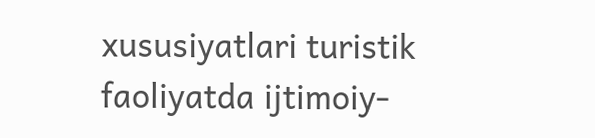xususiyatlari turistik faoliyatda ijtimoiy-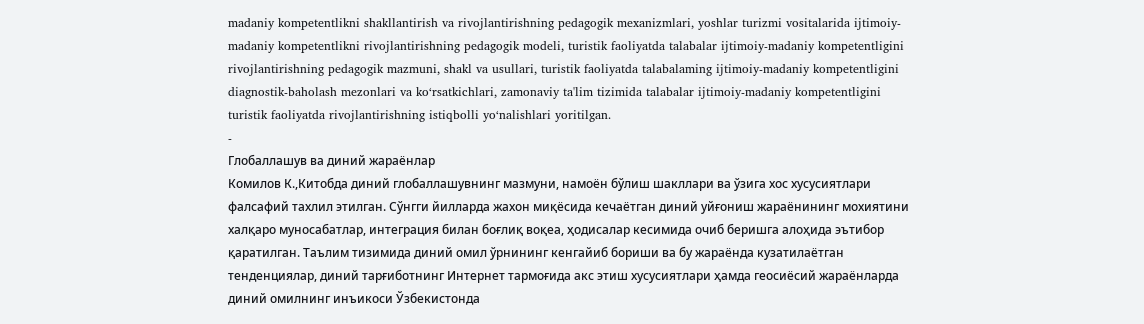madaniy kompetentlikni shakllantirish va rivojlantirishning pedagogik mexanizmlari, yoshlar turizmi vositalarida ijtimoiy-madaniy kompetentlikni rivojlantirishning pedagogik modeli, turistik faoliyatda talabalar ijtimoiy-madaniy kompetentligini rivojlantirishning pedagogik mazmuni, shakl va usullari, turistik faoliyatda talabalaming ijtimoiy-madaniy kompetentligini diagnostik-baholash mezonlari va ko‘rsatkichlari, zamonaviy ta'lim tizimida talabalar ijtimoiy-madaniy kompetentligini turistik faoliyatda rivojlantirishning istiqbolli yo‘nalishlari yoritilgan.
-
Глобаллашув ва диний жараёнлар
Комилов К.,Китобда диний глобаллашувнинг мазмуни, намоён бўлиш шакллари ва ўзига хос хусусиятлари фалсафий тахлил этилган. Сўнгги йилларда жахон миқёсида кечаётган диний уйғониш жараёнининг мохиятини халқаро муносабатлар, интеграция билан боғлиқ воқеа, ҳодисалар кесимида очиб беришга алоҳида эътибор қаратилган. Таълим тизимида диний омил ўрнининг кенгайиб бориши ва бу жараёнда кузатилаётган тенденциялар, диний тарғиботнинг Интернет тармоғида акс этиш хусусиятлари ҳамда геосиёсий жараёнларда диний омилнинг инъикоси Ўзбекистонда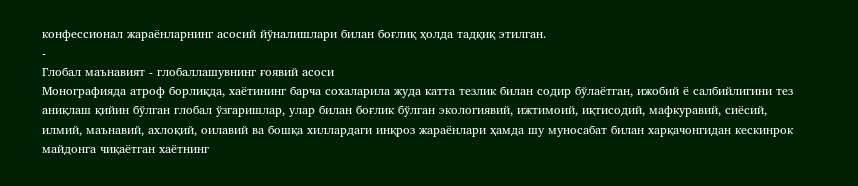конфессионал жараёнларнинг асосий йўналишлари билан боғлиқ ҳолда тадқиқ этилган.
-
Глобал маънавият - глобаллашувнинг ғоявий асоси
Монографияда атроф борлиқда, хаётининг барча сохаларила жуда катта тезлик билан содир бўлаётган, ижобий ё салбийлигини тез аниқлаш қийин бўлган глобал ўзгаришлар, улар билан боғлик бўлган экологиявий, ижтимоий, иқтисодий, мафкуравий, сиёсий, илмий, маънавий, ахлоқий, оилавий ва бошқа хиллардаги инқроз жараёнлари ҳамда шу муносабат билан харқачонгидан кескинрок майдонга чиқаётган хаётнинг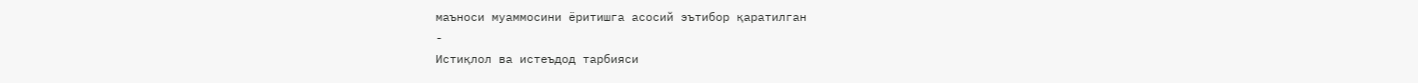маъноси муаммосини ёритишга асосий эътибор қаратилган
-
Истиқлол ва истеъдод тарбияси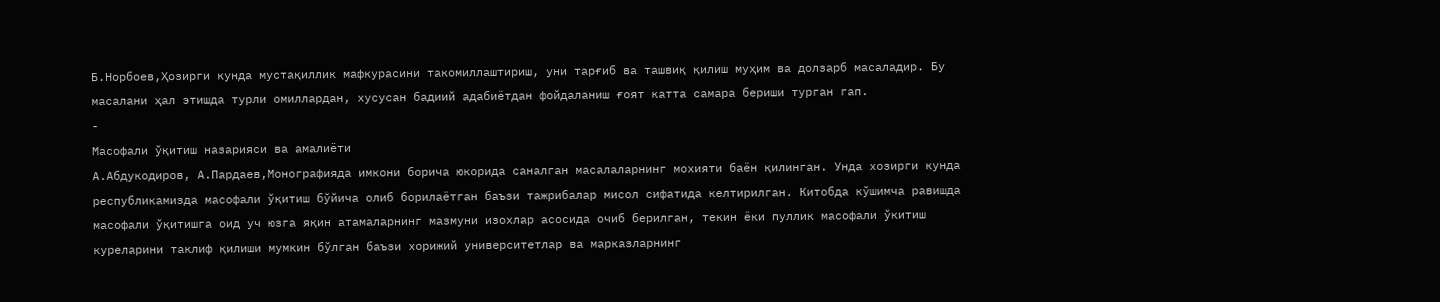Б.Норбоев,Ҳозирги кунда мустақиллик мафкурасини такомиллаштириш, уни тарғиб ва ташвиқ қилиш муҳим ва долзарб масаладир. Бу масалани ҳал этишда турли омиллардан, хусусан бадиий адабиётдан фойдаланиш ғоят катта самара бериши турган гап.
-
Масофали ўқитиш назарияси ва амалиёти
А.Абдукодиров, А.Пардаев,Монографияда имкони борича юкорида саналган масалаларнинг мохияти баён қилинган. Унда хозирги кунда республикамизда масофали ўқитиш бўйича олиб борилаётган баъзи тажрибалар мисол сифатида келтирилган. Китобда кўшимча равишда масофали ўқитишга оид уч юзга яқин атамаларнинг мазмуни изохлар асосида очиб берилган, текин ёки пуллик масофали ўкитиш куреларини таклиф қилиши мумкин бўлган баъзи хорижий университетлар ва марказларнинг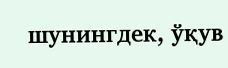шунингдек, ўқув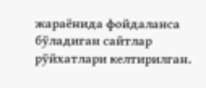жараёнида фойдаланса бўладиган сайтлар рўйхатлари келтирилган.